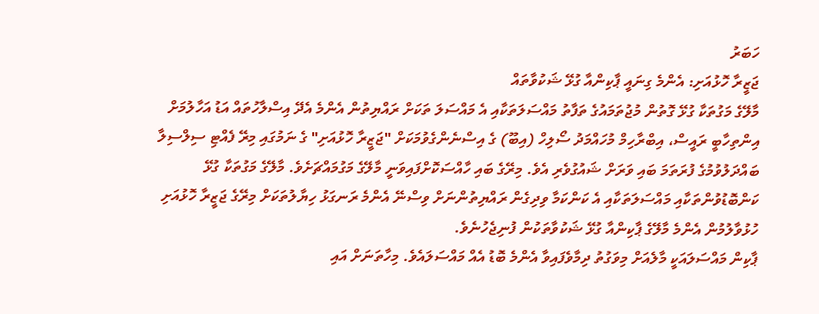ހަބަރު
ޖަޒީރާ ހޮޅުއަށި: އެންމެ ގިނައީ ޕާކިންއާ ގުޅޭ ޝަކުވާތައް
މާލޭގެ މަގުތަކާ ގުޅޭ ގޮތުން މުޖުތަމައުގެ ތަފާތު މައްސަލަތަކާއި އެ މައްސަލަ ތަކަށް ރައްޔިތުން އެންމެ އެދޭ އިސްލާހުތައް އަޑު އަހާލުމަށް އިންތިހާބީ ރައީސް، އިބްރާހިމް މުހައްމަދު ސޯލިހް (އިބޫ) ގެ އިސްނެންގެވުމަކަށް "ޖަޒީރާ ހޮޅުއަށި" ގެ ނަމުގައި މިރޭ ފެއްޓި ސިލްސިލާ ބައްދަލުވުމުގެ ފުރަތަމަ ބައި ވަރަށް ޝައުގުވެރި އެވެ. މިރޭގެ ބައި ހާއްސަކޮށްފައިވަނީ މާލޭގެ މަގުމައްޗަށެވެ. މާލޭގެ މަގުތަކާ ގުޅޭ ކަންބޮޑުވުންތަކާއި މައްސަލަތަކާއި އެ ކަންކަމާ ވިދިގެން ރައްޔިތުންނަށް ވިސްނޭ އެންމެ ރަނގަޅު ހިޔާލުތަކަށް މިރޭގެ ޖަޒީރާ ހޮޅުއަށި ހުޅުވާލުމުން އެންމެ މާލޭގެ ޕާކިންއާ ގުޅޭ ޝަކުވާތަކުން ފުނިޖެހުނެވެ.
ޕާކިން މައްސަލައަކީ މާލެއަށް މިވަގުތު ދިމާވެފައިވާ އެންމެ ބޮޑު އެއް މައްސަލައެވެ. މިހާތަނަށް އައި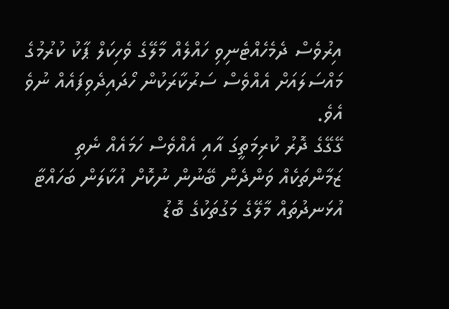އިރުވެސް ދެމެހެއްޓެނިވި ހައްލެއް މާލޭގެ ވެހިކަލް ޕާކު ކުރުމުގެ މައްސަލައަށް އެއްވެސް ސަރުކާރަކުން ހޯދައިދެވިފައެއް ނުވެ އެވެ.
ގޭގޭގެ ދޮރު ކުރިމަތީގަ އާއި އެއްވެސް ހަމައެއް ނެތި ޒަމާންތަކެއް ވަންދެން ބޭނުން ނުކޮށް އުކާލަން ބަހައްޓާ އުޅަނދުތައް މާލޭގެ މަގުތަކުގެ ބޮޑު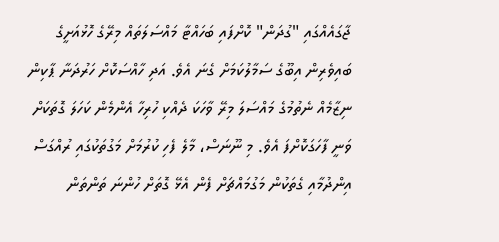ޖާގައެއްގައި "ގުދަން" ކޮށްފައި ބަހައްޓާ މައްސަލަތައް މިރޭގެ ހޮޅުއަށީގެ ބައިވެރިން އިބޫގެ ސަމާލުކަމަށް ގެނަ އެވެ. އަދި ހާއްސަކޮށް ހަރުދަނާ ޕާކިން ނިޒާމެއް ނެތުމުގެ މައްސަލަ މިރޭ ވާހަކަ ދެއްކި ހުރިހާ އެންމެން ކަހަލަ ގޮތަކަށް ވަނީ ފާހަގަކޮށްފަ އެވެ. މި ނޫނަސް، މާލެ ފެހި ކުރުމަށް މަގުތަކުގައި ރުއްގަސް އިންދުމާއި ގެތަކުން މަގުމައްޗަށް ފެން އެޅޭ ގޮތަށް ހުންނަ ތަންތަން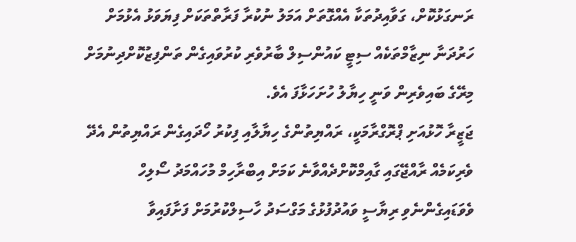ރަނގަޅުކޮށް، ގަވާއިދުތަކާ އެއްގޮތަށް އަމަލު ނުކުރާ ފަރާތްތަކަށް ފިޔަވަޅު އެޅުމަށް ހަރުދަނާ ނިޒާމްތަކެއް ސިޓީ ކައުންސިލް ބާރުވެރި ކުރުވައިގެން ތަންފިޒުކޮށްދިނުމަށް މިރޭގެ ބައިވެރިން ވަނީ ހިޔާލު ހުށަހަޅާފަ އެވެ.
ޖަޒީރާ ހޮޅުއަށި ޕްރޮގްރާމަކީ، ރައްޔިތުންގެ ހިޔާލާއި ފިކުރު ހޯދައިގެން ރައްޔިތުން އެދޭ ވެރިކަމެއް ރާއްޖޭގައި ގާއިމްކޮށްދެއްވާނެ ކަމަށް އިބްރާހިމް މުހައްމަދު ސޯލިހް ވެވަޑައިގެންނެވި ރިޔާސީ ވައުދުފުޅުގެ މަގްސަދު ހާސިލްކުރުމަށް ފަށާފައިވާ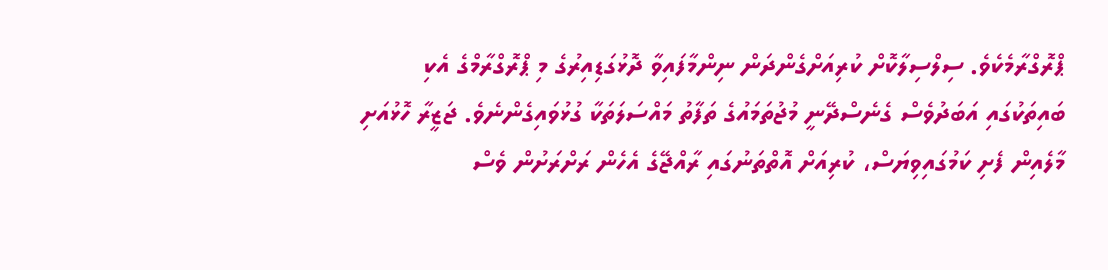ޕްރޮގްރާމެކެވެ. ސިލްސިލާކޮށް ކުރިއަށްގެންދަން ނިންމާފައިވާ ދޮޅުގަޑިއިރުގެ މި ޕްރޮގްރާމްގެ އެކި ބައިތަކުގައި އަބަދުވެސް ގެނެސްދޭނީ މުޖުތަމައުގެ ތަފާތު މައްސަލަތަކާ ގުޅުވައިގެންނެވެ. ޖަޒީރާ ހޮޅުއަށި މާލެއިން ފެށި ކަމުގައިވިޔަސް، ކުރިއަށް އޮތްތަނުގައި ރާއްޖޭގެ އެހެން ރަށްރަށުން ވެސް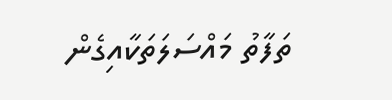ތަފާތު މައްސަލަތަކާއިގެން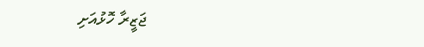ޖަޒީރާ ހޮޅުއަށި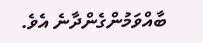ބާއްވަމުންގެންދާނެ އެވެ.